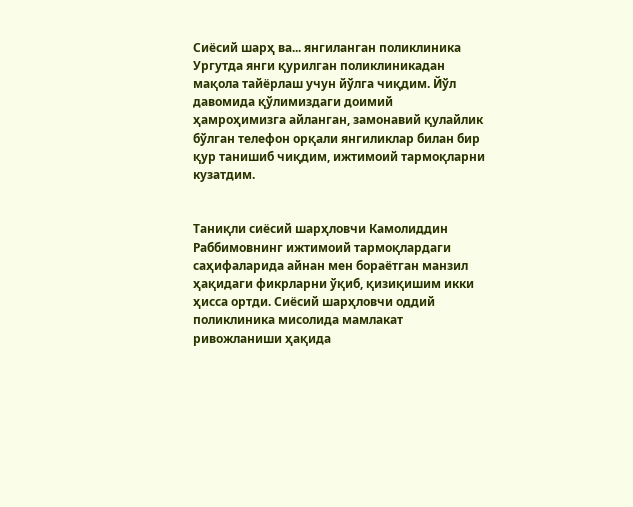Сиёсий шарҳ ва... янгиланган поликлиника
Ургутда янги қурилган поликлиникадан мақола тайёрлаш учун йўлга чиқдим. Йўл давомида қўлимиздаги доимий ҳамроҳимизга айланган, замонавий қулайлик бўлган телефон орқали янгиликлар билан бир қур танишиб чиқдим, ижтимоий тармоқларни кузатдим.


Таниқли сиёсий шарҳловчи Камолиддин Раббимовнинг ижтимоий тармоқлардаги саҳифаларида айнан мен бораётган манзил ҳақидаги фикрларни ўқиб, қизиқишим икки ҳисса ортди. Сиёсий шарҳловчи оддий поликлиника мисолида мамлакат ривожланиши ҳақида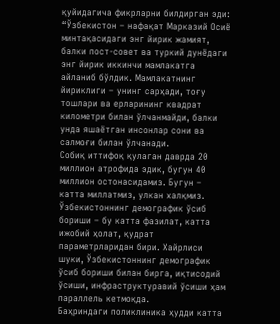қуйидагича фикрларни билдирган эди:
“Ўзбекистон – нафақат Марказий Осиё минтақасидаги энг йирик жамият, балки пост-совет ва туркий дунёдаги энг йирик иккинчи мамлакатга айланиб бўлдик. Мамлакатнинг йириклиги – унинг сарҳади, тоғу тошлари ва ерларининг квадрат километри билан ўлчанмайди, балки унда яшаётган инсонлар сони ва салмоғи билан ўлчанади.
Собиқ иттифоқ қулаган даврда 20 миллион атрофида эдик, бугун 40 миллион остонасидамиз. Бугун – катта миллатмиз, улкан халқмиз. Ўзбекистоннинг демографик ўсиб бориши – бу катта фазилат, катта ижобий ҳолат, қудрат параметрларидан бири. Хайрлиси шуки, Ўзбекистоннинг демографик ўсиб бориши билан бирга, иқтисодий ўсиши, инфраструктуравий ўсиши ҳам параллель кетмоқда.
Баҳриндаги поликлиника ҳудди катта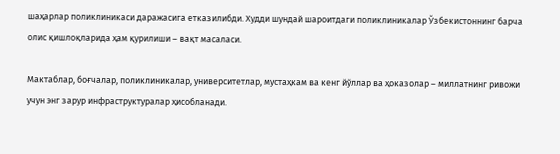шаҳарлар поликлиникаси даражасига етказилибди. Худди шундай шароитдаги поликлиникалар Ўзбекистоннинг барча олис қишлоқларида ҳам қурилиши – вақт масаласи.

Мактаблар, боғчалар, поликлиникалар, университетлар, мустаҳкам ва кенг йўллар ва ҳоказолар – миллатнинг ривожи учун энг зарур инфраструктуралар ҳисобланади.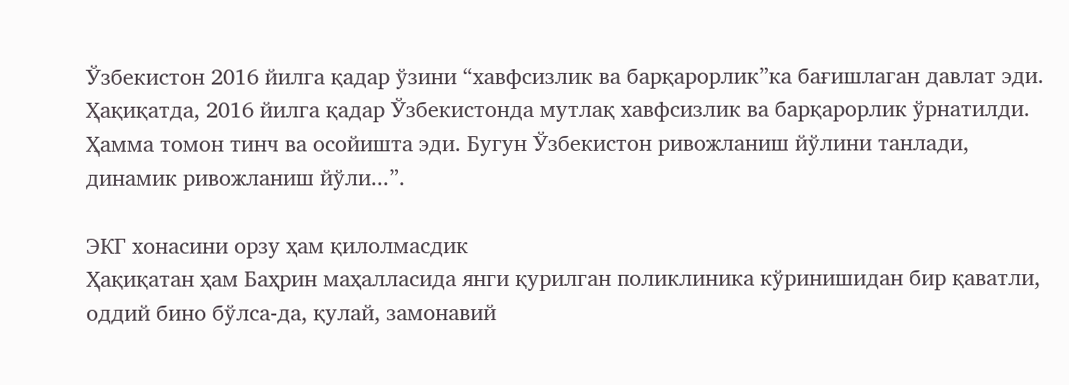Ўзбекистон 2016 йилга қадар ўзини “хавфсизлик ва барқарорлик”ка бағишлаган давлат эди. Ҳақиқатда, 2016 йилга қадар Ўзбекистонда мутлақ хавфсизлик ва барқарорлик ўрнатилди. Ҳамма томон тинч ва осойишта эди. Бугун Ўзбекистон ривожланиш йўлини танлади, динамик ривожланиш йўли...”.

ЭКГ хонасини орзу ҳам қилолмасдик
Ҳақиқатан ҳам Баҳрин маҳалласида янги қурилган поликлиника кўринишидан бир қаватли, оддий бино бўлса-да, қулай, замонавий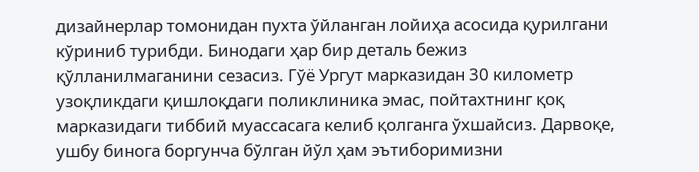дизайнерлар томонидан пухта ўйланган лойиҳа асосида қурилгани кўриниб турибди. Бинодаги ҳар бир деталь бежиз қўлланилмаганини сезасиз. Гўё Ургут марказидан 30 километр узоқликдаги қишлоқдаги поликлиника эмас, пойтахтнинг қоқ марказидаги тиббий муассасага келиб қолганга ўхшайсиз. Дарвоқе, ушбу бинога боргунча бўлган йўл ҳам эътиборимизни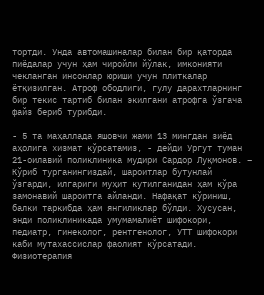тортди. Унда автомашиналар билан бир қаторда пиёдалар учун ҳам чиройли йўлак, имконияти чекланган инсонлар юриши учун плиткалар ётқизилган. Атроф ободлиги, гулу дарахтларнинг бир текис тартиб билан экилгани атрофга ўзгача файз бериб турибди.

- 5 та маҳаллада яшовчи жами 13 мингдан зиёд аҳолига хизмат кўрсатамиз, - дейди Ургут туман 21-оилавий поликлиника мудири Сардор Луқмонов. – Кўриб турганингиздай, шароитлар бутунлай ўзгарди, илгариги муҳит кутилганидан ҳам кўра замонавий шароитга айланди. Нафақат кўриниш, балки таркибда ҳам янгиликлар бўлди. Хусусан, энди поликлиникада умумамалиёт шифокори, педиатр, гинеколог, рентгенолог, УТТ шифокори каби мутахассислар фаолият кўрсатади. Физиотерапия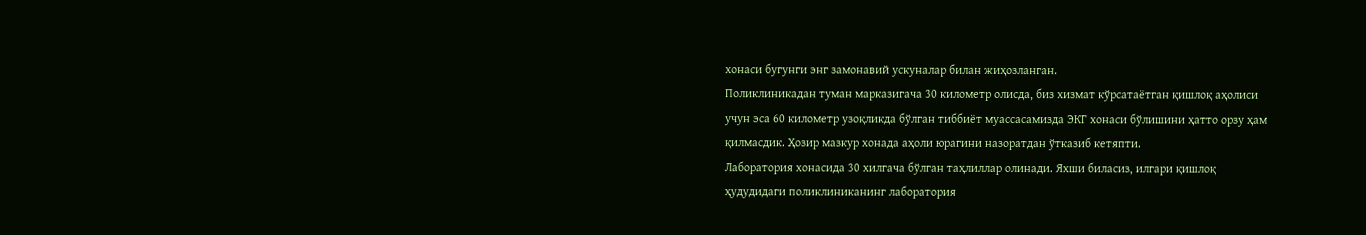хонаси бугунги энг замонавий ускуналар билан жиҳозланган.
Поликлиникадан туман марказигача 30 километр олисда, биз хизмат кўрсатаётган қишлоқ аҳолиси учун эса 60 километр узоқликда бўлган тиббиёт муассасамизда ЭКГ хонаси бўлишини ҳатто орзу ҳам қилмасдик. Ҳозир мазкур хонада аҳоли юрагини назоратдан ўтказиб кетяпти.
Лаборатория хонасида 30 хилгача бўлган таҳлиллар олинади. Яхши биласиз, илгари қишлоқ ҳудудидаги поликлиниканинг лаборатория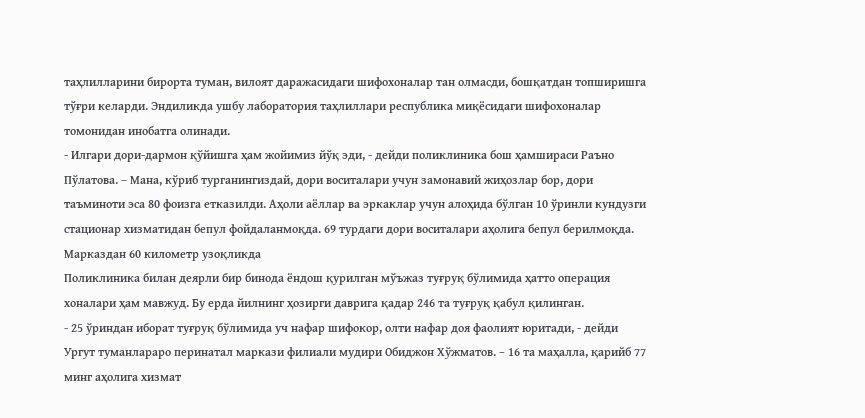таҳлилларини бирорта туман, вилоят даражасидаги шифохоналар тан олмасди, бошқатдан топширишга тўғри келарди. Эндиликда ушбу лаборатория таҳлиллари республика миқёсидаги шифохоналар томонидан инобатга олинади.
- Илгари дори-дармон қўйишга ҳам жойимиз йўқ эди, - дейди поликлиника бош ҳамшираси Раъно Пўлатова. – Мана, кўриб турганингиздай, дори воситалари учун замонавий жиҳозлар бор, дори таъминоти эса 80 фоизга етказилди. Аҳоли аёллар ва эркаклар учун алоҳида бўлган 10 ўринли кундузги стационар хизматидан бепул фойдаланмоқда. 69 турдаги дори воситалари аҳолига бепул берилмоқда.
Марказдан 60 километр узоқликда
Поликлиника билан деярли бир бинода ёндош қурилган мўъжаз туғруқ бўлимида ҳатто операция хоналари ҳам мавжуд. Бу ерда йилнинг ҳозирги даврига қадар 246 та туғруқ қабул қилинган.
- 25 ўриндан иборат туғруқ бўлимида уч нафар шифокор, олти нафар доя фаолият юритади, - дейди Ургут туманлараро перинатал маркази филиали мудири Обиджон Хўжматов. – 16 та маҳалла, қарийб 77 минг аҳолига хизмат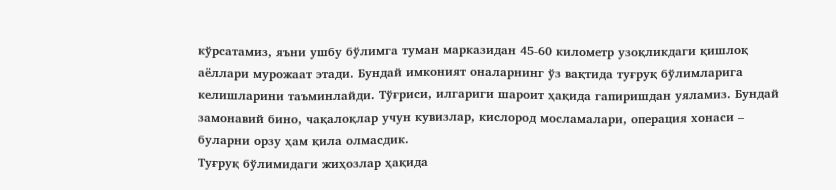кўрсатамиз, яъни ушбу бўлимга туман марказидан 45-60 километр узоқликдаги қишлоқ аёллари мурожаат этади. Бундай имконият оналарнинг ўз вақтида туғруқ бўлимларига келишларини таъминлайди. Тўғриси, илгариги шароит ҳақида гапиришдан уяламиз. Бундай замонавий бино, чақалоқлар учун кувизлар, кислород мосламалари, операция хонаси – буларни орзу ҳам қила олмасдик.
Туғруқ бўлимидаги жиҳозлар ҳақида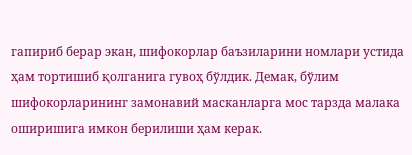гапириб берар экан, шифокорлар баъзиларини номлари устида ҳам тортишиб қолганига гувоҳ бўлдик. Демак, бўлим шифокорларининг замонавий масканларга мос тарзда малака оширишига имкон берилиши ҳам керак.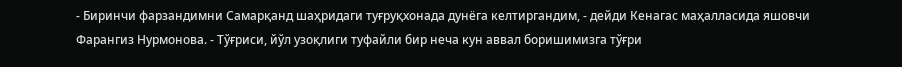- Биринчи фарзандимни Самарқанд шаҳридаги туғруқхонада дунёга келтиргандим, - дейди Кенагас маҳалласида яшовчи Фарангиз Нурмонова. - Тўғриси, йўл узоқлиги туфайли бир неча кун аввал боришимизга тўғри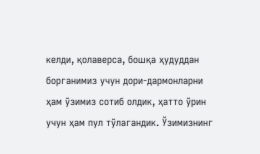келди, қолаверса, бошқа ҳудуддан борганимиз учун дори-дармонларни ҳам ўзимиз сотиб олдик, ҳатто ўрин учун ҳам пул тўлагандик. Ўзимизнинг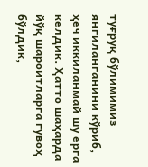туғруқ бўлимимиз янгиланганини кўриб, ҳеч иккиланмай шу ерга келдик. Ҳатто шаҳарда йўқ шароитларга гувоҳ бўлдик,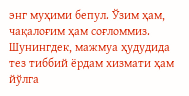энг муҳими бепул. Ўзим ҳам, чақалоғим ҳам соғломмиз.
Шунингдек, мажмуа ҳудудида тез тиббий ёрдам хизмати ҳам йўлга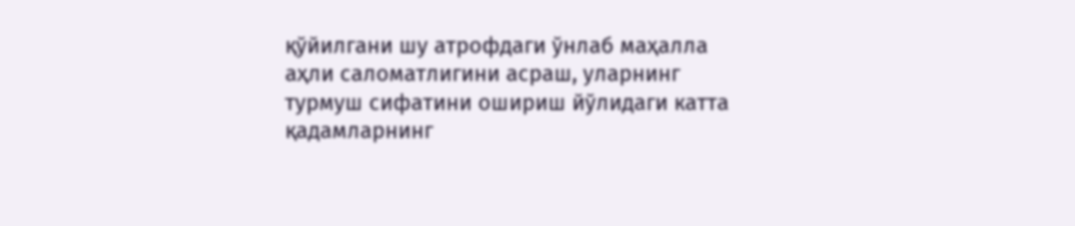қўйилгани шу атрофдаги ўнлаб маҳалла аҳли саломатлигини асраш, уларнинг турмуш сифатини ошириш йўлидаги катта қадамларнинг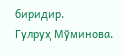биридир.
Гулруҳ Мўминова.